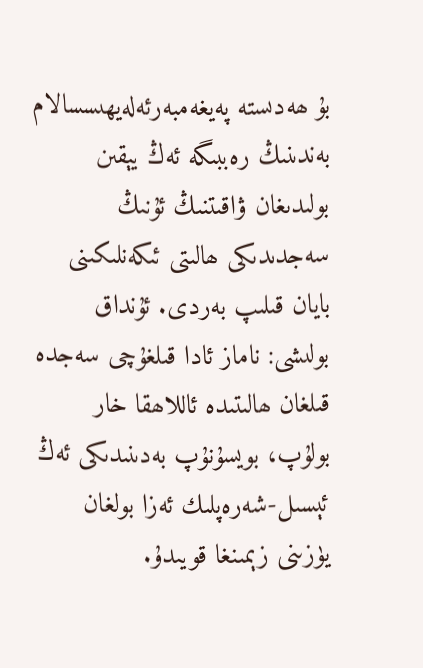بۇ ھەدىستە پەيغەمبەرئەلەيھىسسالام بەندىنىڭ رەببىگە ئەڭ يېقىن بولىدىغان ۋاقىتنىڭ ئۇنىڭ سەجدىدىكى ھالىتى ئىكەنلىكىنى بايان قىلىپ بەردى. ئۇنداق بولىشى: ناماز ئادا قىلغۇچى سەجدە قىلغان ھالىتىدە ئاللاھقا خار بولۇپ، بويسۇنۇپ بەدىنىدىكى ئەڭ ئېسىل-شەرەپلىك ئەزا بولغان يۈزىنى زېمىنغا قويىدۇ.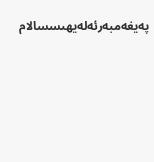پەيغەمبەرئەلەيھىسسالام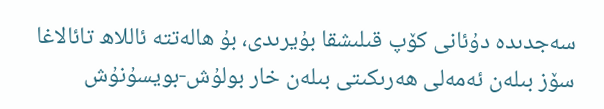سەجدىدە دۇئانى كۆپ قىلىشقا بۇيرىدى، بۇ ھالەتتە ئاللاھ تائالاغا سۆز بىلەن ئەمەلى ھەرىكىتى بىلەن خار بولۇش-بويسۇنۇش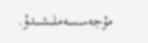مۇجەسسەملىشىدۇ.